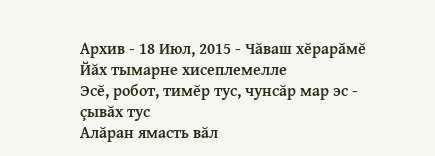Архив - 18 Июл, 2015 - Чăваш хĕрарăмĕ
Йăх тымарне хисеплемелле
Эсĕ, робот, тимĕр тус, чунсăр мар эс - çывăх тус
Алăран ямасть вăл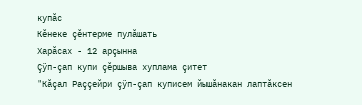купăс
Кĕнеке çĕнтерме пулăшать
Харăсах - 12 арçынна
Çÿп-çап купи çĕршыва хуплама çитет
"Кăçал Раççейри çÿп-çап куписем йышăнакан лаптăксен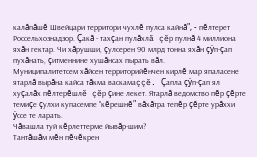калăпăшĕ Швейцари территори чухлĕ пулса кайнă", - пĕлтерет Россельхознадзор. Çакă - тахçан пулăхлă çĕр пулнă 4 миллиона яхăн гектар. Чи хăрушши, çулсерен 90 млрд тонна яхăн çÿп-çап пухăнать, çитменнине хушăнсах пырать вăл.
Муниципалитетсем хăйсен территорийĕнчен кирлĕ мар япаласене ятарлă вырăна кайса тăкма васкамаççĕ. Çапла çÿп-çап ял хуçалăх пĕлтерĕшлĕ çĕр çине лекет. Ятарлă ведомство пĕр çĕрте темиçе çулхи купасемпе "кĕрешнĕ" вăхăтра тепĕр çĕрте урăххи ÿссе те ларать.
Чăвашла туй кĕрлеттерме йывăр-шим?
Тантăшăм мĕн пĕчĕкрен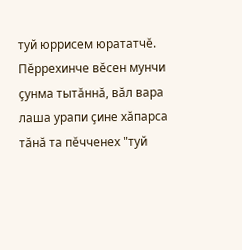туй юррисем юрататчĕ. Пĕррехинче вĕсен мунчи çунма тытăннă, вăл вара лаша урапи çине хăпарса тăнă та пĕчченех "туй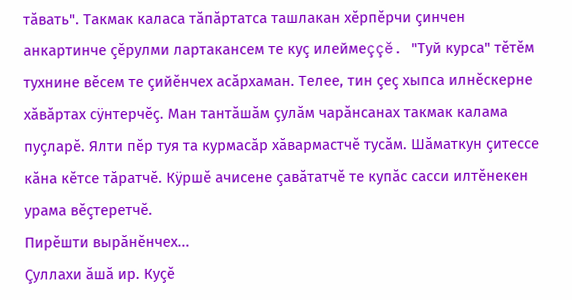тăвать". Такмак каласа тăпăртатса ташлакан хĕрпĕрчи çинчен анкартинче çĕрулми лартакансем те куç илеймеççĕ. "Туй курса" тĕтĕм тухнине вĕсем те çийĕнчех асăрхаман. Телее, тин çеç хыпса илнĕскерне хăвăртах сÿнтерчĕç. Ман тантăшăм çулăм чарăнсанах такмак калама пуçларĕ. Ялти пĕр туя та курмасăр хăвармастчĕ тусăм. Шăматкун çитессе кăна кĕтсе тăратчĕ. Кÿршĕ ачисене çавăтатчĕ те купăс сасси илтĕнекен урама вĕçтеретчĕ.
Пирĕшти вырăнĕнчех...
Çуллахи ăшă ир. Куçĕ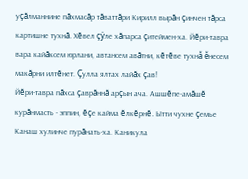уçăлманнине пăхмасăр тăваттăри Кирилл вырăн çинчен тăрса картишне тухнă. Хĕвел çÿле хăпарса çитеймен-ха. Йĕри-тавра вара кайăксем юрлани, автансем авăтни, кĕтĕве тухнă ĕнесем макăрни илтĕнет. Çулла ялтах лайăх çав!
Йĕри-тавра пăхса çаврăннă арçын ача. Ашшĕпе-амăшĕ курăнмасть - эппин, ĕçе кайма ĕлкĕрнĕ. Ытти чухне çемье Канаш хулинче пурăнать-ха. Каникула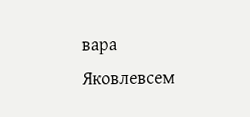вара Яковлевсем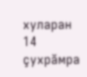хуларан 14 çухрăмра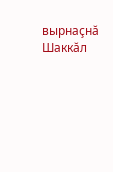вырнаçнă Шаккăл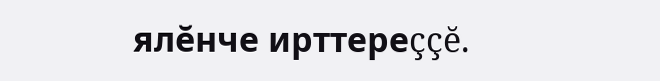ялĕнче ирттереççĕ.